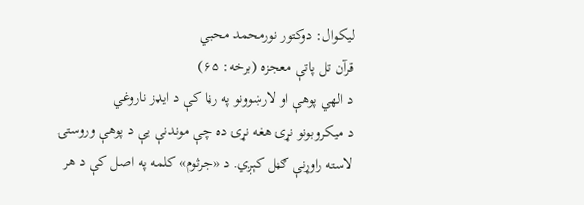لیکوال: دوکتور نورمحمد محبي
قرآن تل پاتې معجزه (برخه: ۶۵)
د الهي پوهې او لارښوونو په رڼا کې د ایډز ناروغي
د میکروبونو نړۍ هغه نړۍ ده چې موندنې یې د پوهې وروستۍ لاسته راوړنې ګڼل کېږي. د «جرثوم» کلمه په اصل کې د هر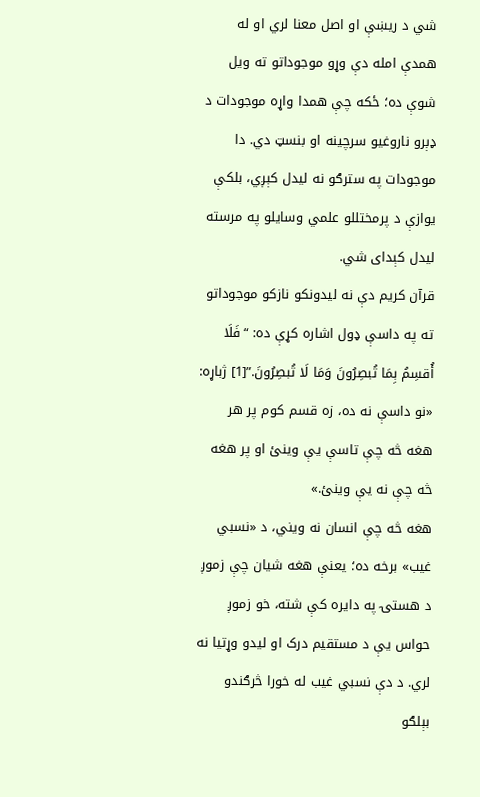شي د ریښې او اصل معنا لري او له همدې امله دې وړو موجوداتو ته ویل شوې ده؛ ځکه چې همدا واړه موجودات د ډېرو ناروغیو سرچینه او بنسټ دي. دا موجودات په سترګو نه لیدل کېږي، بلکې یوازې د پرمختللو علمي وسایلو په مرسته لیدل کېدای شي.
قرآن کریم دې نه لیدونکو نازکو موجوداتو ته په داسې ډول اشاره کړې ده: “فَلَا أُقسِمُ بِمَا تُبصِرُونَ وَمَا لَا تُبصِرُونَ.”[1] ژباړه: «نو داسې نه ده، زه قسم کوم پر هر هغه څه چې تاسې يې وينئ او پر هغه څه چې نه يې وينئ.»
هغه څه چې انسان نه ویني، د «نسبي غیب» برخه ده؛ یعنې هغه شیان چې زموږ د هستۍ په دایره کې شته، خو زموږ حواس یې د مستقیم درک او لیدو وړتیا نه لري. د دې نسبي غیب له خورا څرګندو بېلګو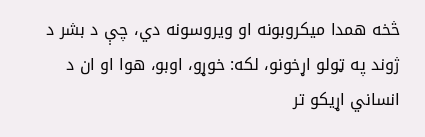څخه همدا میکروبونه او ویروسونه دي، چې د بشر د ژوند په ټولو اړخونو، لکه: خوړو، اوبو، هوا او ان د انساني اړیکو تر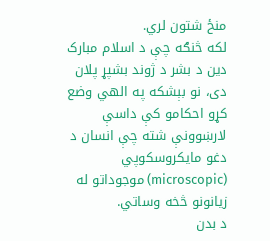منځ شتون لري.
لکه څنګه چې د اسلام مبارک دین د بشر د ژوند بشپړ پلان دی، نو بېشکه په الهي وضع کړو احکامو کې داسې لارښوونې شته چې انسان د دغو مایکروسکوپي (microscopic) موجوداتو له زیانونو څخه وساتي.
د بدن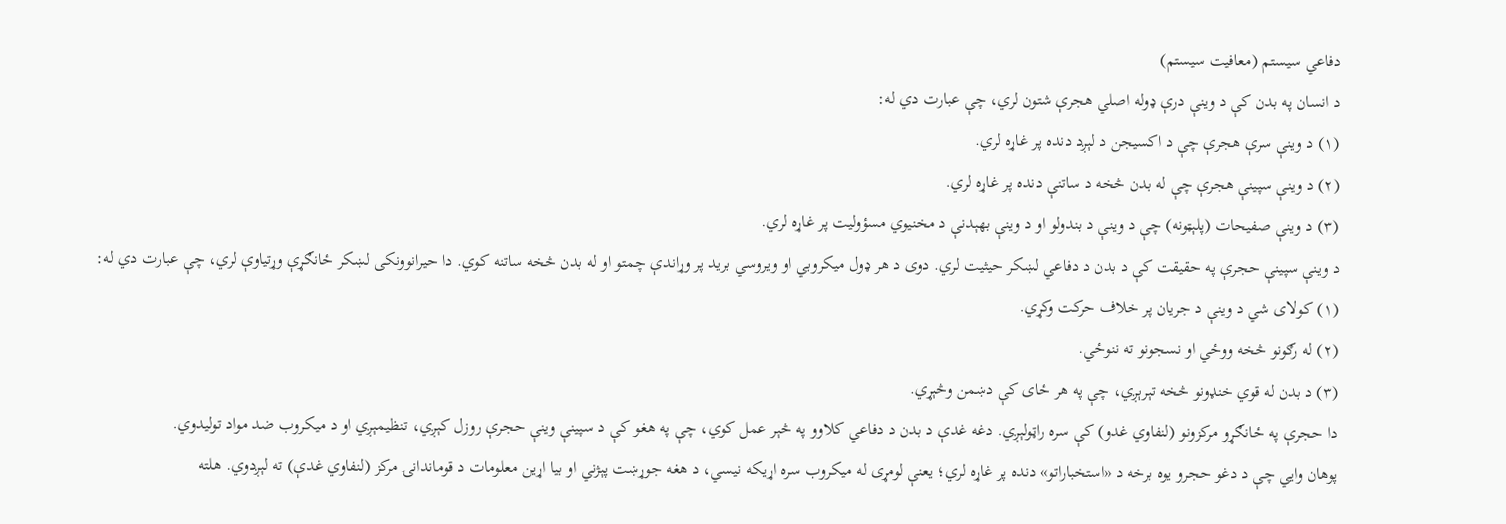دفاعي سیستم (معافیت سيستم)
د انسان په بدن کې د وينې درې ډوله اصلي هجرې شتون لري، چې عبارت دي له:
(۱) د وینې سرې هجرې چې د اکسیجن د لېږد دنده پر غاړه لري.
(۲) د وینې سپینې هجرې چې له بدن څخه د ساتنې دنده پر غاړه لري.
(۳) د وینې صفیحات (پلېټونه) چې د وینې د بندولو او د وینې بهېدنې د مخنیوي مسؤولیت پر غاړه لري.
د وینې سپینې حجرې په حقیقت کې د بدن د دفاعي لښکر حیثیت لري. دوی د هر ډول میکروبي او ویروسي برید پر وړاندې چمتو او له بدن څخه ساتنه کوي. دا حیرانوونکی لښکر ځانګړې وړتیاوې لري، چې عبارت دي له:
(۱) کولای شي د وینې د جریان پر خلاف حرکت وکړي.
(۲) له رګونو څخه ووځي او نسجونو ته ننوځي.
(۳) د بدن له قوي خنډونو څخه تېرېږي، چې په هر ځای کې دښمن وڅېړي.
دا حجرې په ځانګړو مرکزونو (لنفاوي غدو) کې سره راټولېږي. دغه غدې د بدن د دفاعي کلاوو په څېر عمل کوي، چې په هغو کې د سپینې وینې حجرې روزل کېږي، تنظیمېږي او د میکروب ضد مواد تولیدوي.
پوهان وایي چې د دغو حجرو یوه برخه د «استخباراتو» دنده پر غاړه لري؛ یعنې لومړی له میکروب سره اړیکه نیسي، د هغه جوړښت پېژني او بیا اړین معلومات د قوماندانۍ مرکز (لنفاوي غدې) ته لېږدوي. هلته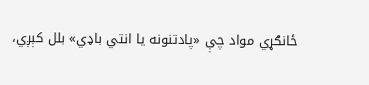ځانګړي مواد چې «پادتنونه یا انتي باډي» بلل کېږي،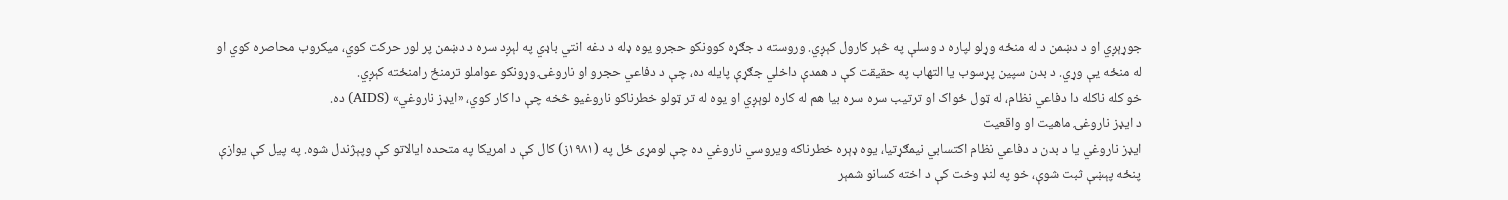جوړېږي او د دښمن د له منځه وړلو لپاره د وسلې په څېر کارول کېږي. وروسته د جګړه کوونکو حجرو یوه ډله د دغه انتي باډي په لېږد سره د دښمن پر لور حرکت کوي، میکروب محاصره کوي او له منځه یې وړي. د بدن سپین پړسوب یا التهاب په حقیقت کې د همدې داخلي جګړې پایله ده، چې د دفاعي حجرو او ناروغۍ وړونکو عواملو ترمنځ رامنځته کېږي.
خو کله ناکله دا دفاعي نظام، له ټول ځواک او ترتیب سره سره بيا هم له کاره لوېږي او یوه له تر ټولو خطرناکو ناروغیو څخه چې دا کار کوي، «ایډز ناروغي» (AIDS) ده.
د ایډز ناروغۍ ماهیت او واقعیت
ایډز ناروغي یا د بدن د دفاعي نظام اکتسابي نیمګړتیا، یوه ډېره خطرناکه ویروسي ناروغي ده چې لومړی ځل په (۱۹۸۱ز) کال کې د امریکا په متحده ایالاتو کې وپېژندل شوه. په پیل کې یوازې پنځه پېښې ثبت شوې، خو په لنډ وخت کې د اخته کسانو شمېر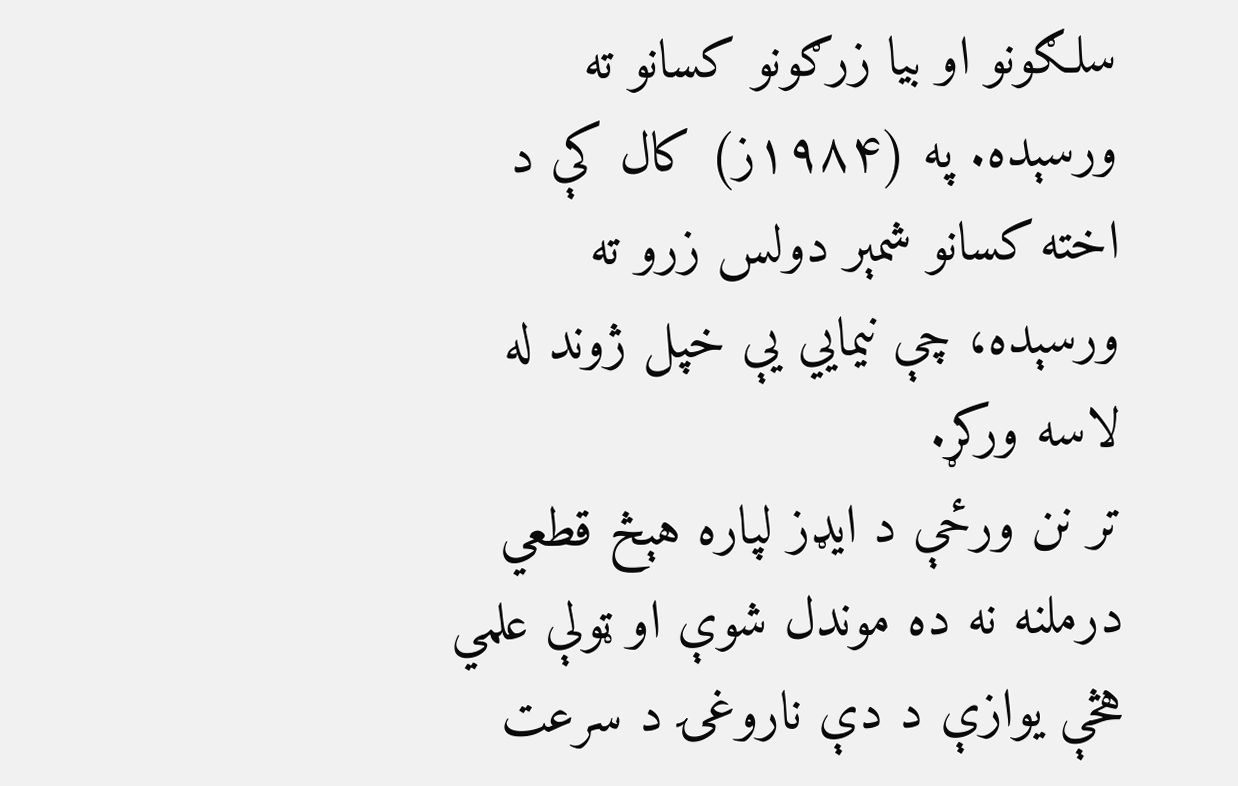سلګونو او بیا زرګونو کسانو ته ورسېده. په (۱۹۸۴ز) کال کې د اخته کسانو شمېر دولس زرو ته ورسېده، چې نیمایي یې خپل ژوند له لاسه ورکړ.
تر نن ورځې د ایډز لپاره هېڅ قطعي درملنه نه ده موندل شوې او ټولې علمي هڅې یوازې د دې ناروغۍ د سرعت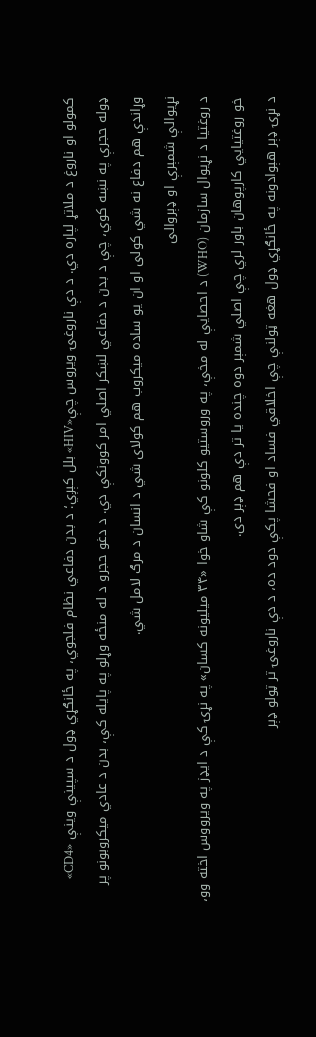کمولو او ناروغ د ملاتړ لپاره دي. د دې ناروغۍ ویروس چې«HIV» بلل کېږي؛ د بدن دفاعي نظام فلجوي، په ځانګړي ډول د سپینې وینې «CD4» ډوله حجرې په نښه کوي، چې د بدن د دفاعي لښکر اصلي امر کوونکې دي. د دغو حجرو د له منځه وړلو په پایله کې، بدن د عادي میکروبونو پر وړاندې هم دفاع نه شي کولی او ان يو ساده ميکروب هم کولای شي د انسان د مرګ لامل شي.
نړيوالې شمېرې او ډېروالی
د روغتیا د نړيوال سازمان (WHO) د احصايې له مخې، په وروستیو کلونو کې شاو خوا «۳۴ میلیونه کسان» په نړۍ کې د ایډز په ویرووس اخته وو، خو روغتیايي کارپوهان باور لري چې اصلي شمېر دوه چنده یا تر دې هم ډېر دی.
د نړۍ ډېر هېوادونه په ځانګړي ډول هغه ټولنې چې اخلاقي فساد او فحشا پکې دود ده، د دې ناروغۍ تر ټولو ډېر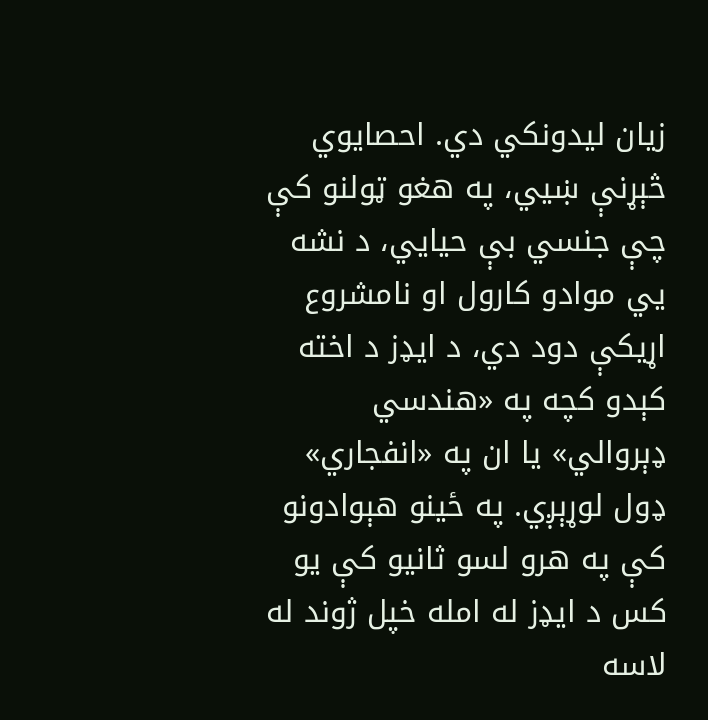زیان لیدونکي دي. احصایوي څېړنې ښيي، په هغو ټولنو کې چې جنسي بې حیایي، د نشه يي موادو کارول او نامشروع اړیکې دود دي، د ایډز د اخته کېدو کچه په «هندسي ډېروالي» یا ان په «انفجاري» ډول لوړېږي. په ځینو هېوادونو کې په هرو لسو ثانیو کې یو کس د ایډز له امله خپل ژوند له لاسه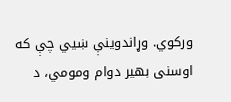ورکوي. وړاندوینې ښیي چې که اوسنی بهیر دوام ومومي، د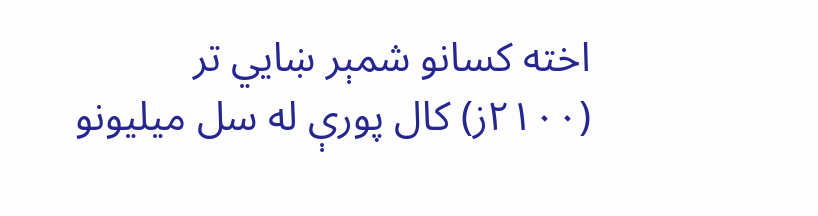اخته کسانو شمېر ښایي تر (۲۱۰۰ز) کال پورې له سل میلیونو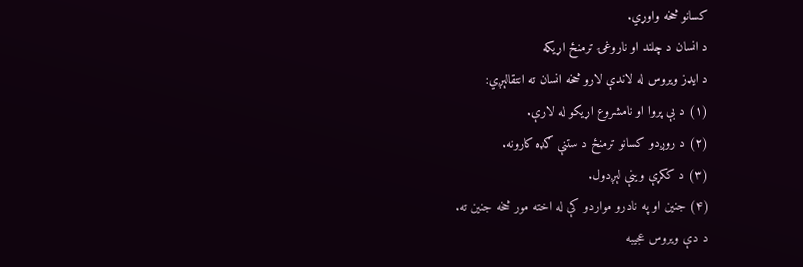کسانو څخه واوړي.
د انسان د چلند او ناروغۍ ترمنځ اړیکه
د ایډز ویروس له لاندې لارو څخه انسان ته انتقالېږي:
(۱) د بې پروا او نامشروع اړیکو له لارې.
(۲) د روږدو کسانو ترمنځ د ستنې ګډه کارونه.
(۳) د ککړې وینې لېږدول.
(۴) جنین او په نادرو مواردو کې له اخته مور څخه جنین ته.
د دې ویروس عجیبه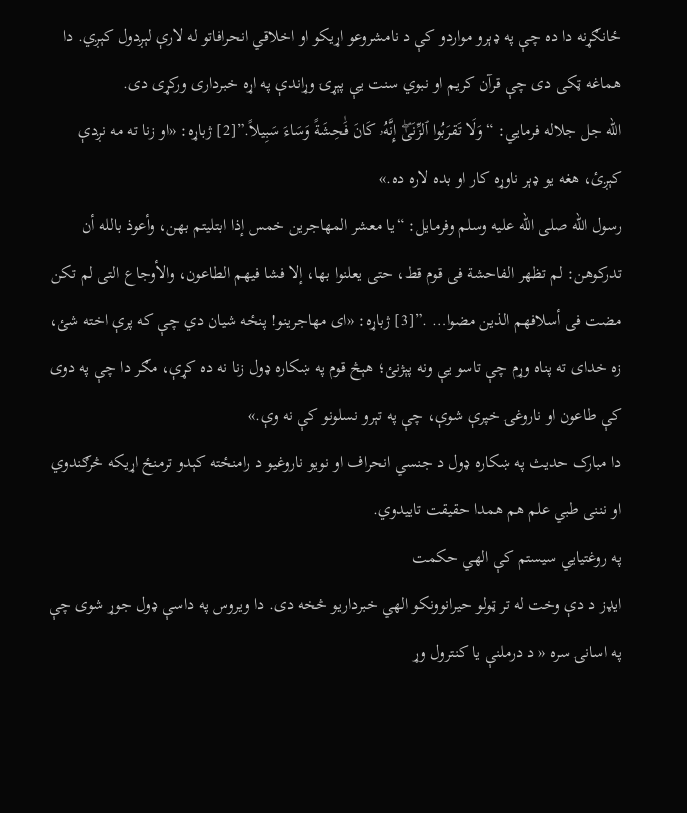ځانګړنه دا ده چې په ډېرو مواردو کې د نامشروعو اړیکو او اخلاقي انحرافاتو له لارې لېږدول کېږي. دا هماغه ټکی دی چې قرآن کریم او نبوي سنت يې پېړۍ وړاندې په اړه خبرداری ورکړی دی.
الله جل جلاله فرمايي: “وَلَا تَقرَبُوا ٱلزِّنَىٰۖ إِنَّهُۥ كَانَ فَٰحِشَةً وَسَاءَ سَبِیلاً.”[2] ژباړه: «او زنا ته مه نږدې کېږئ، هغه يو ډېر ناوړه کار او بده لاره ده.»
رسول الله صلی الله عليه وسلم وفرمایل: “یا معشر المهاجرین خمس إذا ابتلیتم بهن، وأعوذ بالله أن تدركوهن: لم تظهر الفاحشة فی قوم قط، حتى یعلنوا بها، إلا فشا فیهم الطاعون، والأوجاع التی لم تكن مضت فی أسلافهم الذین مضوا… .”[3] ژباړه: «ای مهاجرينو! پنځه شیان دي چې که پرې اخته شئ، زه خدای ته پناه وړم چې تاسو یې ونه پېژنئ؛ هېڅ قوم په ښکاره ډول زنا نه ده کړې، مګر دا چې په دوی کې طاعون او ناروغۍ خپرې شوې، چې په تېرو نسلونو کې نه وې.»
دا مبارک حدیث په ښکاره ډول د جنسي انحراف او نویو ناروغیو د رامنځته کېدو ترمنځ اړیکه څرګندوي او نننی طبي علم هم همدا حقیقت تاییدوي.
په روغتیايي سيستم کې الهي حکمت
ایډز د دې وخت له تر ټولو حیرانوونکو الهي خبرداریو څخه دی. دا ویروس په داسې ډول جوړ شوی چې په اسانۍ سره « د درملنې یا کنترول وړ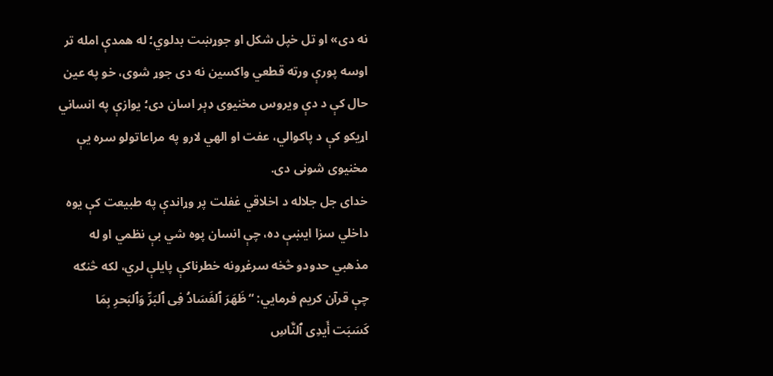نه دی» او تل خپل شکل او جوړښت بدلوي؛ له همدې امله تر اوسه پورې ورته قطعي واکسین نه دی جوړ شوی، خو په عین حال کې د دې ویروس مخنیوی ډېر اسان دی؛ یوازې په انساني اړیکو کې د پاکوالي، عفت او الهي لارو په مراعاتولو سره یې مخنیوی شونی دی.
خدای جل جلاله د اخلاقي غفلت پر وړاندې په طبیعت کې یوه داخلي سزا ایښې ده، چې انسان پوه شي بې نظمي او له مذهبي حدودو څخه سرغړونه خطرناکې پایلې لري، لکه څنګه چې قرآن کریم فرمايي: “ظَهَرَ ٱلفَسَادُ فِی ٱلبَرِّ وَٱلبَحرِ بِمَا كَسَبَت أَیدِی ٱلنَّاسِ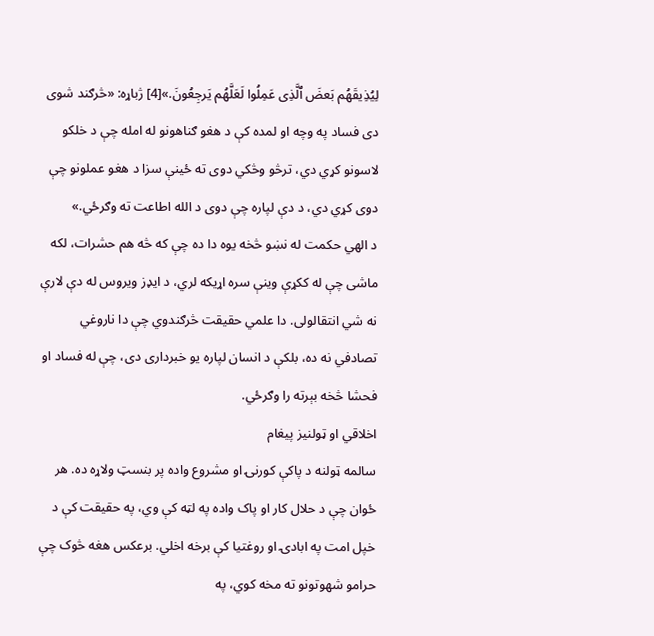لِیُذِیقَهُم بَعضَ ٱلَّذِی عَمِلُوا لَعَلَّهُم یَرجِعُونَ.»[4] ژباړه: «څرګند شوی دی فساد په وچه او لمده کې د هغو ګناهونو له امله چې د خلکو لاسونو کړي دي، ترڅو وڅکي دوی ته ځينې سزا د هغو عملونو چې دوی کړي دي، د دې لپاره چې دوی د الله اطاعت ته وګرځي.»
د الهي حکمت له نښو څخه یوه دا ده چې که څه هم حشرات، لکه ماشی چې له ککړې وینې سره اړیکه لري، د ایډز ویروس له دې لارې نه شي انتقالولی. دا علمي حقیقت څرګندوي چې دا ناروغي تصادفي نه ده، بلکې د انسان لپاره یو خبرداری دی، چې له فساد او فحشا څخه بېرته را وګرځي.
اخلاقي او ټولنیز پیغام
سالمه ټولنه د پاکې کورنۍ او مشروع واده پر بنسټ ولاړه ده. هر ځوان چې د حلال کار او پاک واده په لټه کې وي، په حقیقت کې د خپل امت په ابادۍ او روغتیا کې برخه اخلي. برعکس هغه څوک چې حرامو شهوتونو ته مخه کوي، په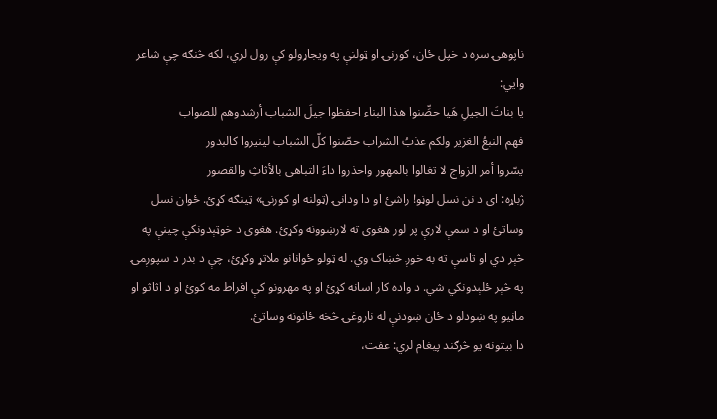ناپوهۍ سره د خپل ځان، کورنۍ او ټولنې په ویجاړولو کې رول لري، لکه څنګه چې شاعر وایي:
یا بناتَ الجیلِ هَیا حصِّنوا هذا البناء احفظوا جیلَ الشباب أرشدوهم للصواب
فهم النبعُ الغزیر ولكم عذبُ الشراب حصّنوا كلّ الشباب لینیروا كالبدور
یسّروا أمر الزواج لا تغالوا بالمهور واحذروا داءَ التباهی بالأثاثِ والقصور
ژباړه: ای د نن نسل لوڼو! راشئ او دا ودانۍ (ټولنه او کورنۍ» ټینګه کړئ. ځوان نسل وساتئ او د سمې لارې پر لور هغوی ته لارښوونه وکړئ. هغوی د خوټېدونکې چینې په څېر دي او تاسې ته به خوږ څښاک وي. له ټولو ځوانانو ملاتړ وکړئ، چې د بدر د سپوږمۍ په څېر ځلېدونکي شي. د واده کار اسانه کړئ او په مهرونو کې افراط مه کوئ او د اثاثو او ماڼیو په ښودلو د ځان ښودنې له ناروغۍ څخه ځانونه وساتئ.
دا بیتونه یو څرګند پیغام لري: عفت،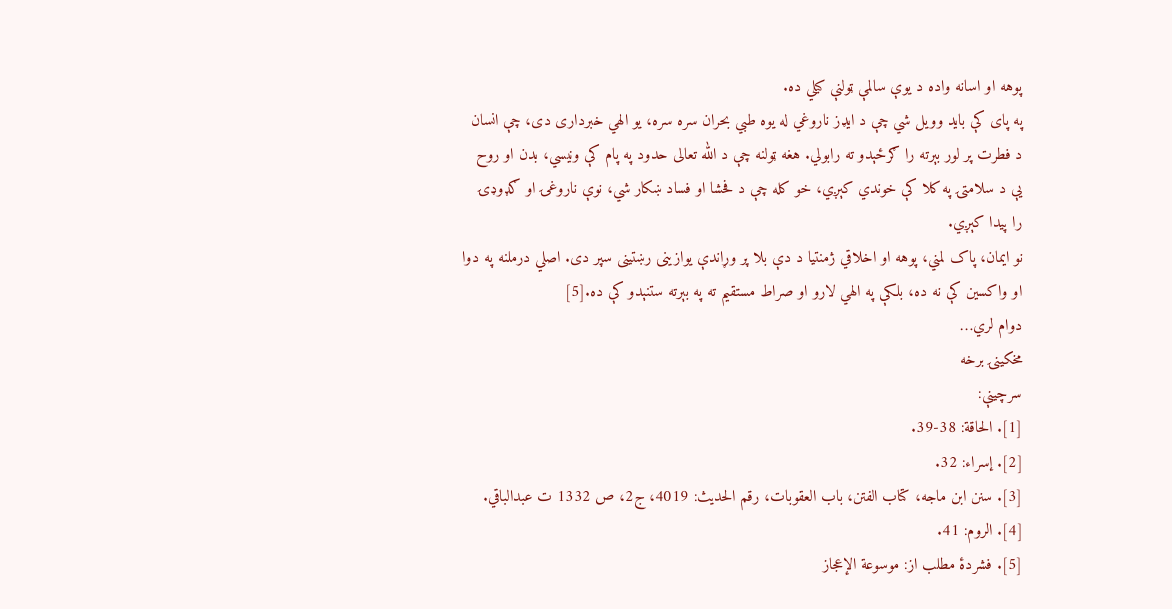پوهه او اسانه واده د یوې سالمې ټولنې کیلي ده.
په پای کې باید وویل شي چې د ایډز ناروغي له یوه طبي بحران سره سره، یو الهي خبرداری دی، چې انسان د فطرت پر لور بېرته را ګرځېدو ته رابولي. هغه ټولنه چې د الله تعالی حدود په پام کې ونيسي، بدن او روح یې د سلامتۍ په کلا کې خوندي کېږي، خو کله چې د فحشا او فساد ښکار شي، نوې ناروغۍ او ګډوډۍ را پیدا کېږي.
نو ایمان، پاک لمني، پوهه او اخلاقي ژمنتیا د دې بلا پر وړاندې یوازینی رښتینی سپر دی. اصلي درملنه په دوا او واکسین کې نه ده، بلکې په الهي لارو او صراط مستقیم ته په بېرته ستنېدو کې ده.[5]
دوام لري…
مخکینۍ برخه
سرچینې:
[1]. الحاقة: 38-39.
[2]. إسراء: 32.
[3]. سنن ابن ماجه، كتاب الفتن، باب العقوبات، رقم الحدیث: 4019، ج2، ص 1332 ت عبدالباقي.
[4]. الروم: 41.
[5]. فشردۀ مطلب از: موسوعة الإعجاز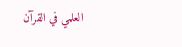العلمي في القرآن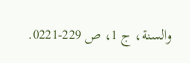والسنة، ج 1، ص 229-0221.